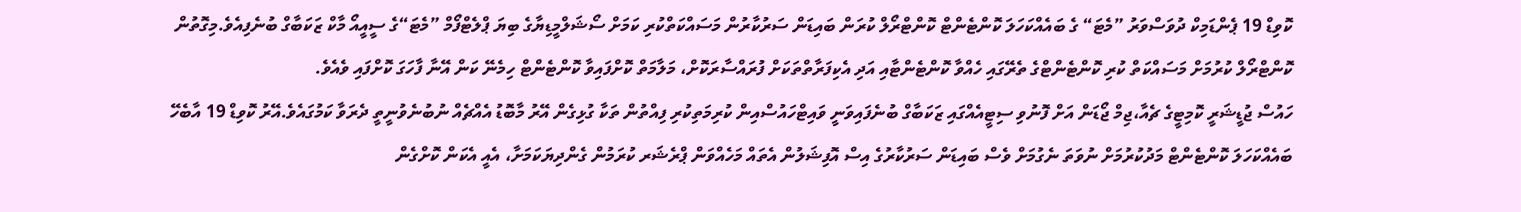ކޮވިޑް 19 ޕެންޑަމިކް ދުވަސްވަރު ”މެޓަ“ ގެ ބައެއްކަހަލަ ކޮންޓެންޓް ކޮންޓްރޯލް ކުރަން ބައިޑަން ސަރުކާރުން މަސައްކަތްކުރި ކަމަށް ސޯޝަލްމީޑިޔާގެ ބިޔަ ޕްލެޓްފޯމް ”މެޓަ“ގެ ސީއީއޯ މާކް ޒަކަބާގް ބުނެފިއެވެ.މިގޮތުން ކޮންޓްރޯލް ކުރުމަށް މަސައްކަތް ކުރި ކޮންޓެންޓްގެ ތެރޭގައި ހެއްވާ ކޮންޓެންޓާއި އަދި އެކިފަރާތްތަކަށް ފުރައްސާރަކޮށް، މަލާމަތް ކޮށްފައިވާ ކޮންޓެންޓް ހިމެނޭ ކަން އޭނާ ފާހަގަ ކޮށްފައި ވެއެވެ.
ހައުސް ޖުޑީޝަރީ ކޮމިޓީގެ ޗެއާ،ޖިމް ޖޯޑަން އަށް ފޮނުވި ސިޓީއެއްގައި ޒަކަބާގް ބުނެފައިވަނީ ވައިޓްހައުސްއިން ކުރިމަތިކުރި ފިއްތުން ތަކާ ގުޅިގެން އޭރު މާބޮޑު އެއްޗެއް ނުބުނެވުނީތީ ދެރަވާ ކަމުގައެވެ.އޭރު ކޮވިޑް 19 އާބެހޭ ބައެއްކަހަލަ ކޮންޓެންޓް މަދުކުރުމަށް ނުވަތަ ނެގުމަށް ވެސް ބައިޑަން ސަރުކާރުގެ އިސް އޮފިޝަލުން އެތައް މަހެއްވަން ޕްރެޝަރ ކުރަމުން ގެންދިޔަކަމަށާ، އެއީ އެކަން ކޮށްގެން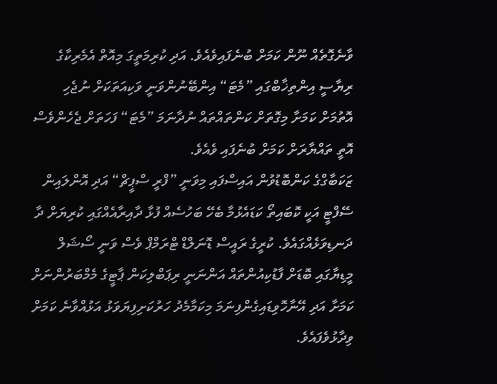ވާނެގޮތެއް ނޫން ކަމަށް ބުނެފައިވެއެވެ. އަދި ކުރިމަތީގަ މިއޮތް އެމެރިކާގެ ރިޔާސީ އިންތިޚާބްގައި ”މެޓަ“ އިންބޭނުންވަނީ ވަކިއަތަކަށް ނުޖެހި އޮތުމަށް ކަމަށާ މިގޮތަށް ކަންތައްތައް ނުދާނަމަ ”މެޓަ“ ފަހަތަށް ޖެހެންވެސް އޮތީ ތައްޔާރަށް ކަމަށް ބުނެފައި ވެއެވެ.
ޒަކަބާގްގެ ކަންބޮޑުވުން އައިސްފައި މިވަނީ ”ފްރީ ސްޕީޗް“ އަދި އޮންލައިން ސޭފްޓީ އަކީ ކޮބައިތޯ ކަޑައެޅުމާ ބެހޭ ބަހުސެއް ފުޅާ ދާއިރާއެއްގައި ކުރިޔަށް ދާ ދަނޑިވަޅެއްގައެވެ. ކުރީގެ ރައީސް ޑޮނަލްޑް ޓްރަމްޕް ވެސް ވަނީ ސޯޝަލް މީޑިޔާގައި ބޮޑަށް ފާޑުކިއުންތައް އަންނަނީ ރިޕަބްލިކަން ޕާޓީގެ މެމްބަރުންނަށް ކަމަށާ އަދި އޭނާހޮވިޑައިގެންފިނަމަ މިކަމާމެދު ހަރުކަށިފިޔަވަޅު އަޅުއްވާނެ ކަމަށް ވިދާޅުވެފައެވެ.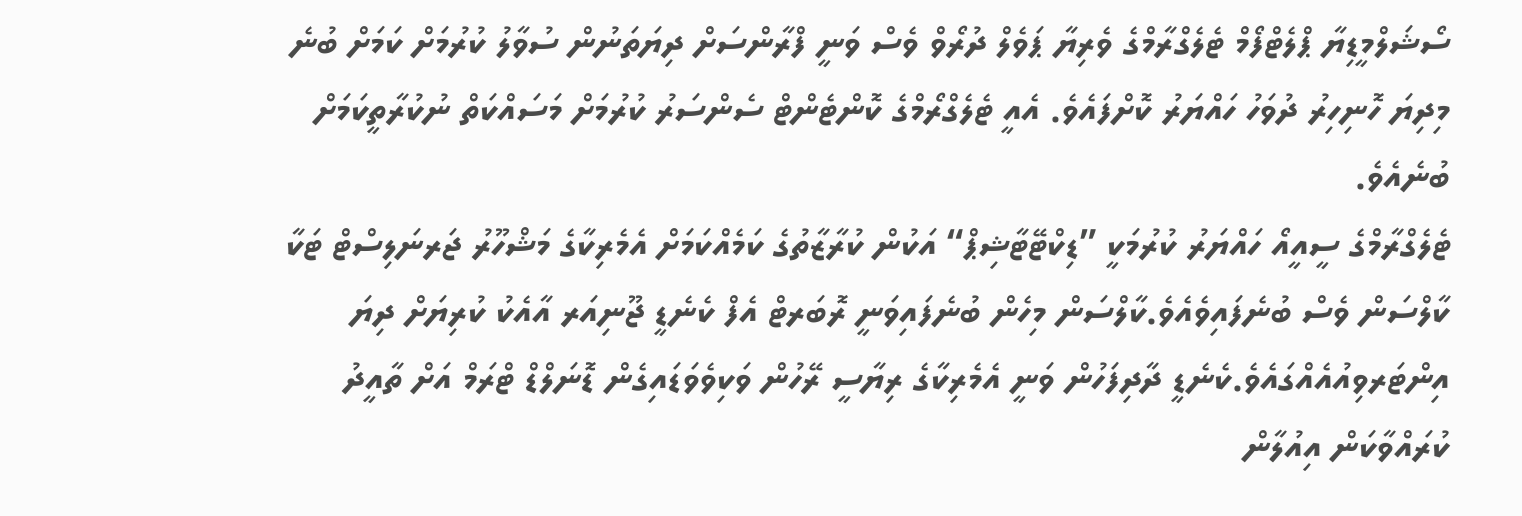ސޯޝަލްމީޑިޔާ ޕްލެޓްފޯމް ޓެލެގްރާމްގެ ވެރިޔާ ޕަވެލް ދުރޯވް ވެސް ވަނީ ފްރާންސަށް ދިޔަތަނުން ސުވާލު ކުރުމަށް ކަމަށް ބުނެ މިދިޔަ ހޮނިހިރު ދުވަހު ހައްޔަރު ކޮށްފައެވެ. އެއީ ޓެލެގްރޯމްގެ ކޮންޓެންޓް ސެންސަރު ކުރުމަށް މަސައްކަތް ނުކުރާތީކަމަށް ބުނެއެވެ.
ޓެލެގްރާމްގެ ސީއީއޯ ހައްޔަރު ކުރުމަކީ ”ޑިކްޓޭޓާޝިޕް“ އަކުން ކުރާޒާތުގެ ކަމެއްކަމަށް އެމެރިކާގެ މަޝްހޫރު ޖަރނަލިސްޓް ޓަކާ ކާލްސަން ވެސް ބުނެފައިވެއެވެ.ކާލްސަން މިހެން ބުނެފައިވަނީ ރޮބަރޓް އެފް ކެނެޑީ ޖޫނިއަރ އާއެކު ކުރިޔަށް ދިޔަ އިންޓަރވިއުއެއްގައެވެ.ކެނެޑީ ދާދިފަހުން ވަނީ އެމެރިކާގެ ރިޔާސީ ރޭހުން ވަކިވެވަޑައިގެން ޑޮނަލްޑް ޓްރަމް އަށް ތާއީދު ކުރައްވާކަން އިއުލާން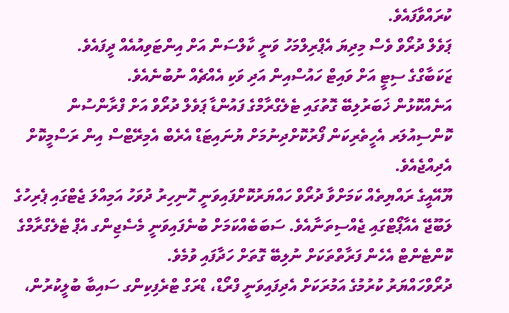ކުރައްވާފައެވެ.
ޕަވެލް ދުރޯވް ވެސް މިދިޔަ އެޕްރިލްމަހު ވަނީ ކާލްސަން އަށް އިންޓަވިއުއެއް ދީފައެވެ.
ޒަކަބާގްގެ ސިޓީ އަށް ވައިޓް ހައުސްއިން އަދި ވަކި އެއްޗެއް ނުބުނެއެވެ.
އަނެއްކޮޅުން ޚަބަރުލިބޭ ގޮތުގައި ޓެލެގްރާމްގެ ފައުންޑާ ޕަވެލް ދުރޯވް އަށް ފްރާންސުން ކޮންސިއުލަރ އެހީތެރިކަން ފޯރުކޮށްދިނުމަށް ޔުނައިޓަޑް އެރެބް އެމިރޭޓްސް އިން ރަސްމީކޮށް އެދިއްޖެއެވެ.
ޔޫއޭއީގެ ރައްޔިތެއް ކަމަށްވާ ދުރޯވް ހައްޔަރުކޮށްފައިވަނީ ހޮނިހިރު ދުވަހު އަމިއްލަ ޖެޓްގައި ޕެރިހުގެ ލަބޫޖޭ އެއާޕޯޓްގައި ޖެއްސިތަނާއެވެ. ސަބަބެއްކަމަށް ބުނެފައިވަނީ މެސެޖިންގ އެޕް ޓެލެގްރާމްގެ ކޮންޓެންޓް އެހެން ފަރާތްތަކަށް ނުލިބޭ ގޮތަށް ހަދާފައި ވުމެވެ.
ދުރޯވްހައްޔަރު ކުރުމުގެ އަމުރަކަށް އެދިފައިވަނީ ފްރޯޑް، ޑްރަގް ޓްރެފިކިންގ ސައިބާ ބުލީކުރުން،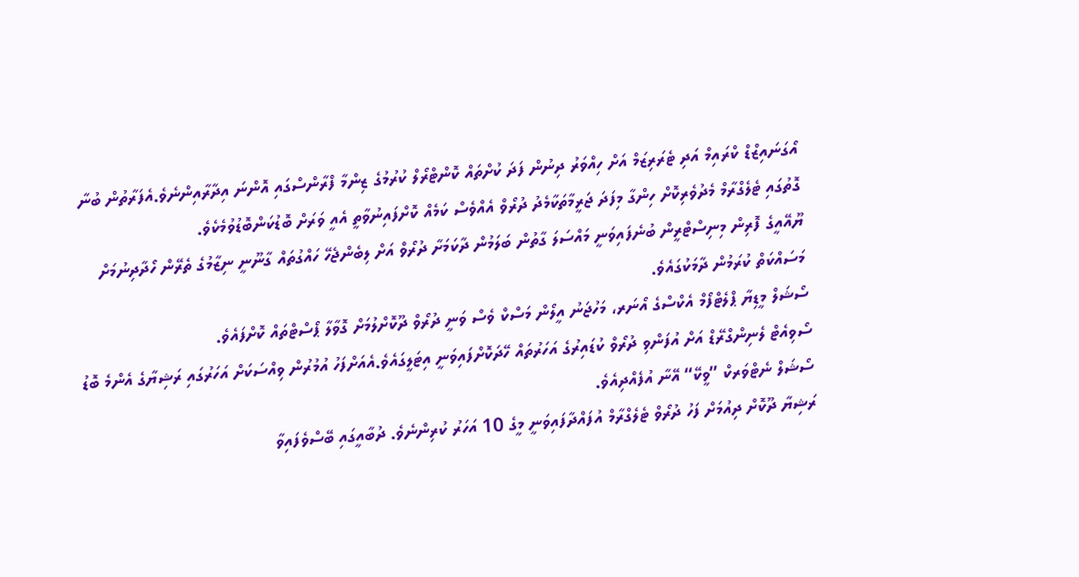އޯގަނައިޒްޑް ކްރައިމް އަދި ޓެރަރިޒަމް އަށް ހިއްވަރު ދިނުން ފަދަ ކުށްތައް ކޮންޓްރޯލް ކުރުމުގެ ޒިންމާ ފްރާންސްގައި އޮންނަ އިދާރާއިންނެވެ.އެފަރާތުން ބުނާ ގޮތުގައި ޓެލެގްރާމް މެދުވެރިކޮށް ހިންގާ މިފަދަ ޖަރީމާތަކާމެދު ދުރޯވް އެއްވެސް ކަމެއް ކޮށްފައިނުވާތީ އެއީ ވަރަށް ބޮޑުކަންބޮޑުވުމެކެވެ.
ޔޫއޭއީގެ ފޮރިން މިނިސްޓްރީން ބުނެފައިވަނީ މައްސަލަ ގާތުން ބަލަމުން ދާކަމަށާ ދުރޯވް އަށް ލިބެންޖެހޭ ހައްގުތައް ގާނޫނީ ނިޒާމުގެ ތެރޭން ހޯދާދިނުމަށް މަސައްކަތް ކުރަމުން ދާމަކުގައެވެ.
ސޯޝަލް މީޑިޔާ ޕްލެޓްފޯމް އެކްސްގެ އޯނަރ، މަހުޖަނު އީލޯން މަސްކް ވެސް ވަނީ ދުރޯވް ދޫކޮށްލުމަށް ގޮވާލާ ޕޯސްޓްތައް ކޮށްފައެވެ.
ސޯވިއެޓް ލެނިންގްރޭޑް އަށް އުފަންވި ދުރޯވް ކުޑައިރުގެ އަހަރުތައް ހޭދަކޮށްފައިވަނީ އިޓަލީގައެވެ.އެއަށްފަހު އުމުރުން ވިއްސަކަށް އަހަރުގައި ރަޝިޔާގެ އެންމެ ބޮޑު ސޯޝަލް ނެޓްވަރކް ”ވީކޭ“ އޭނާ އުފެއްދިއެވެ.
ރަޝިޔާ ދޫކޮށް ދިއުމަށް ފަހު ދުރޯވް ޓެލެގްރާމް އުފައްދާފައިވަނީ މީގެ 10 އަހަރު ކުރިންނެވެ. ދުބާއީގައި ބޭސްވެފައިވާ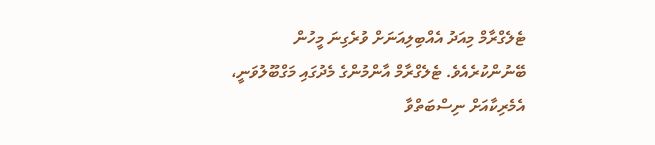ޓެލެގްރާމް މިއަދު އެއްބިލިއަނަށް ވުރެގިނަ މީހުން ބޭނުންކުރެއެވެ. ޓެލެގްރާމް އާންމުންގެ މެދުގައި މަގްބޫލުވަނީ، އެމެރިކާއަށް ނިސްބަތްވާ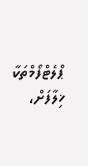ޕްލެޓްފޯމްތަކާ ޚިލާފަށް،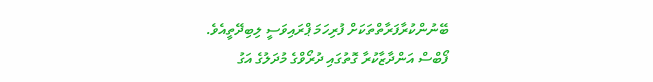ބޭނުންކުރާފަރާތްތަކަށް ފުރިހަމަ ޕްރައިވަސީ ލިބިދޭތީއެވެ.
ފޯބްސް އަންދާޒާކުރާ ގޮތުގައި ދުރޯވްގެ މުދަލުގެ އަގު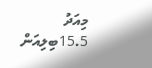މިއަދު 15.5ބިލިއަން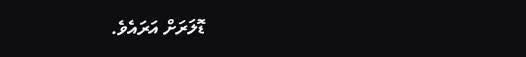ޑޮލަރަށް އަރައެވެ.